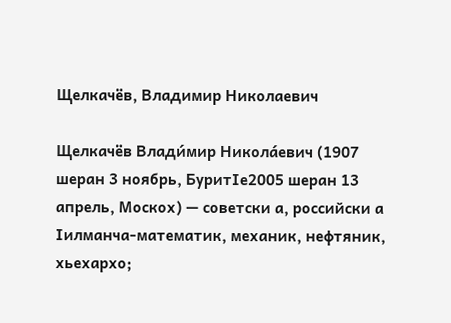Щелкачёв, Владимир Николаевич

Щелкачёв Влади́мир Никола́евич (1907 шеран 3 ноябрь, БуритӀе2005 шеран 13 апрель, Москох) — советски а, российски а Ӏилманча-математик, механик, нефтяник, хьехархо;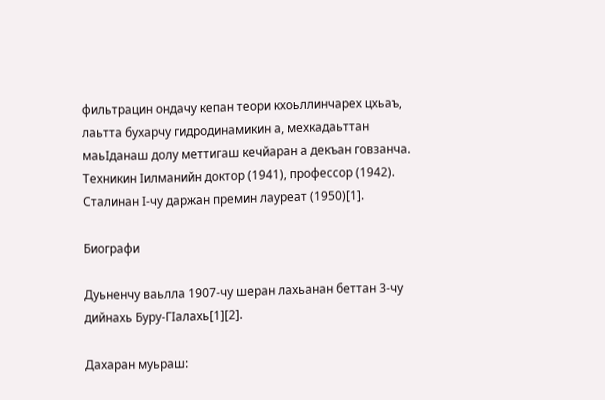фильтрацин ондачу кепан теори кхоьллинчарех цхьаъ, лаьтта бухарчу гидродинамикин а, мехкадаьттан маьӀданаш долу меттигаш кечйаран а декъан говзанча. Техникин Ӏилманийн доктор (1941), профессор (1942). Сталинан Ӏ-чу даржан премин лауреат (1950)[1].

Биографи

Дуьненчу ваьлла 1907-чу шеран лахьанан беттан 3-чу дийнахь Буру-ГӀалахь[1][2].

Дахаран муьраш: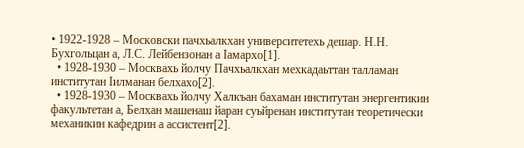• 1922-1928 – Московски пачхьалкхан университетехь дешар. Н.Н. Бухгольцан а, Л.С. Лейбензонан а Ӏамархо[1].
  • 1928-1930 – Москвахь йолчу Пачхьалкхан мехкадаьттан талламан институтан Ӏилманан белхахо[2].
  • 1928-1930 – Москвахь йолчу Халкъан бахаман институтан энергентикин факультетан а, Белхан машенаш йаран суьйренан институтан теоретически механикин кафедрин а ассистент[2].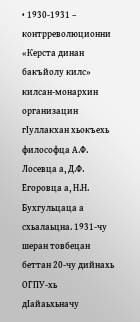• 1930-1931 – контрреволюционни «Керста динан бакъйолу килс» килсан-монархин организацин гӀуллакхан хьокъехь философца А.Ф. Лосевца а, Д.Ф. Егоровца а, Н.Н. Бухгульцаца а схьалаьцна. 1931-чу шеран товбецан беттан 20-чу дийнахь ОГПУ-хь дӀайаьхьначу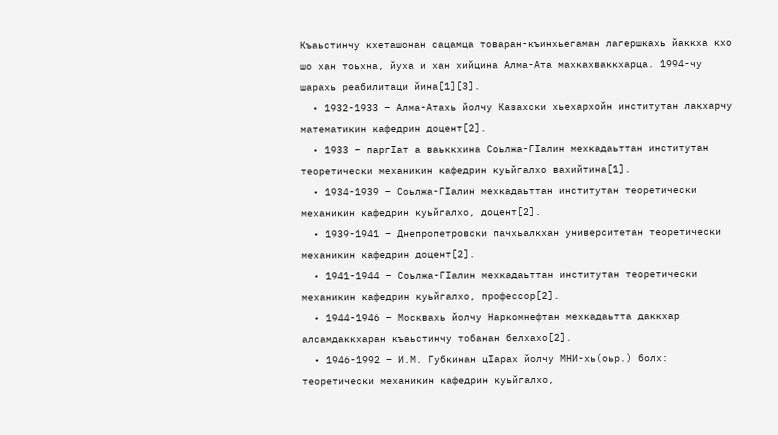Къаьстинчу кхеташонан сацамца товаран-къинхьегаман лагершкахь йаккха кхо шо хан тоьхна, йуха и хан хийцина Алма-Ата махкахваккхарца. 1994-чу шарахь реабилитаци йина[1][3].
  • 1932-1933 – Алма-Атахь йолчу Казахски хьехархойн институтан лакхарчу математикин кафедрин доцент[2].
  • 1933 – паргӀат а ваьккхина Соьлжа-ГӀалин мехкадаьттан институтан теоретически механикин кафедрин куьйгалхо вахийтина[1].
  • 1934-1939 – Соьлжа-ГӀалин мехкадаьттан институтан теоретически механикин кафедрин куьйгалхо, доцент[2].
  • 1939-1941 – Днепропетровски пачхьалкхан университетан теоретически механикин кафедрин доцент[2].
  • 1941-1944 – Соьлжа-ГӀалин мехкадаьттан институтан теоретически механикин кафедрин куьйгалхо, профессор[2].
  • 1944-1946 – Москвахь йолчу Наркомнефтан мехкадаьтта даккхар алсамдаккхаран къаьстинчу тобанан белхахо[2].
  • 1946-1992 – И.М. Губкинан цӀарах йолчу МНИ-хь(оьр.) болх: теоретически механикин кафедрин куьйгалхо,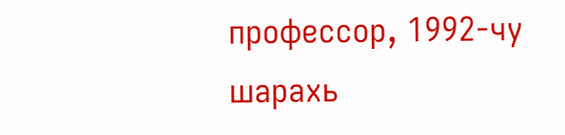профессор, 1992-чу шарахь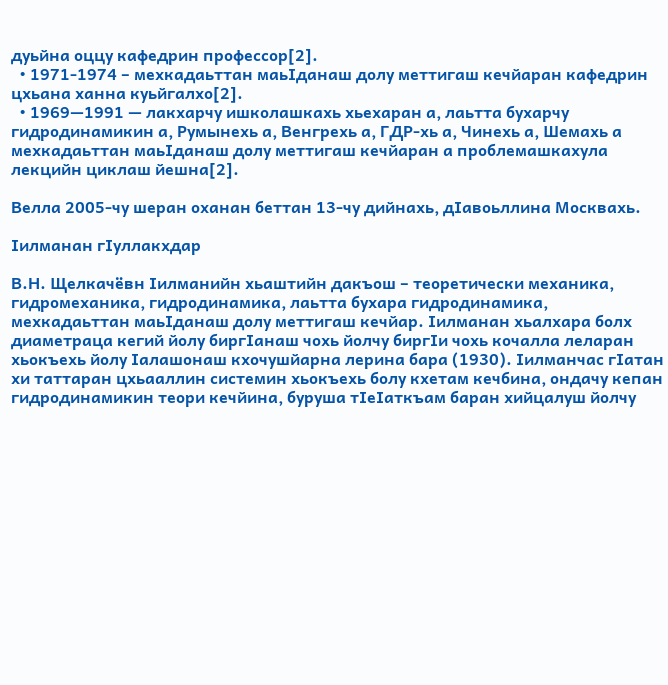дуьйна оццу кафедрин профессор[2].
  • 1971-1974 – мехкадаьттан маьӀданаш долу меттигаш кечйаран кафедрин цхьана ханна куьйгалхо[2].
  • 1969—1991 — лакхарчу ишколашкахь хьехаран а, лаьтта бухарчу гидродинамикин а, Румынехь а, Венгрехь а, ГДР-хь а, Чинехь а, Шемахь а мехкадаьттан маьӀданаш долу меттигаш кечйаран а проблемашкахула лекцийн циклаш йешна[2].

Велла 2005-чу шеран оханан беттан 13-чу дийнахь, дӀавоьллина Москвахь.

Ӏилманан гӀуллакхдар

В.Н. Щелкачёвн Ӏилманийн хьаштийн дакъош – теоретически механика, гидромеханика, гидродинамика, лаьтта бухара гидродинамика, мехкадаьттан маьӀданаш долу меттигаш кечйар. Ӏилманан хьалхара болх диаметраца кегий йолу биргӀанаш чохь йолчу биргӀи чохь кочалла леларан хьокъехь йолу Ӏалашонаш кхочушйарна лерина бара (1930). Ӏилманчас гӀатан хи таттаран цхьааллин системин хьокъехь болу кхетам кечбина, ондачу кепан гидродинамикин теори кечйина, буруша тӀеӀаткъам баран хийцалуш йолчу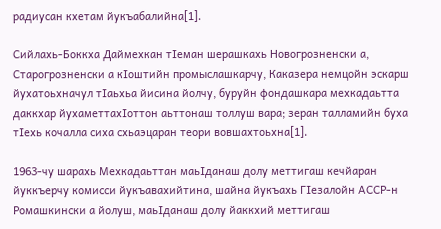радиусан кхетам йукъабалийна[1].

Сийлахь-Боккха Даймехкан тӀеман шерашкахь Новогрозненски а, Старогрозненски а кӀоштийн промыслашкарчу, Каказера немцойн эскарш йухатоьхначул тӀаьхьа йисина йолчу, буруйн фондашкара мехкадаьтта даккхар йухаметтахӀоттон аьттонаш толлуш вара; зеран талламийн буха тӀехь кочалла сиха схьаэцаран теори вовшахтоьхна[1].

1963-чу шарахь Мехкадаьттан маьӀданаш долу меттигаш кечйаран йуккъерчу комисси йукъавахийтина, шайна йукъахь ГӀезалойн АССР-н Ромашкински а йолуш, маьӀданаш долу йаккхий меттигаш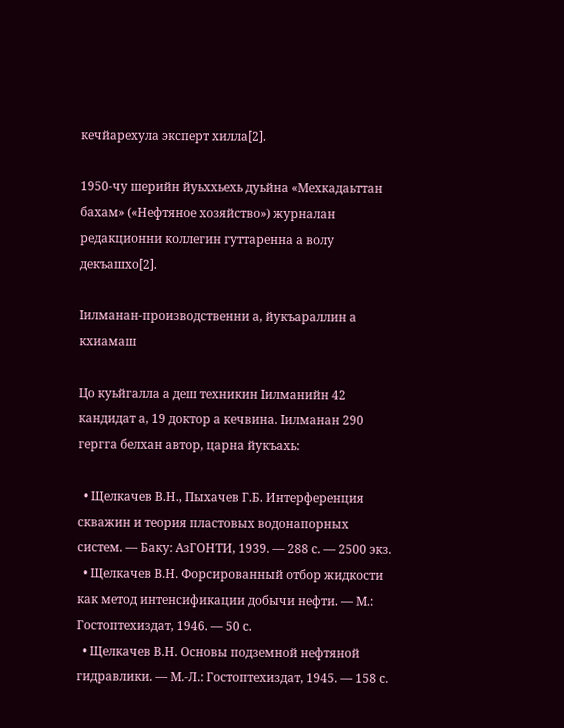кечйарехула эксперт хилла[2].

1950-чу шерийн йуьххьехь дуьйна «Мехкадаьттан бахам» («Нефтяное хозяйство») журналан редакционни коллегин гуттаренна а волу декъашхо[2].

Ӏилманан-производственни а, йукъараллин а кхиамаш

Цо куьйгалла а деш техникин Ӏилманийн 42 кандидат а, 19 доктор а кечвина. Ӏилманан 290 гергга белхан автор, царна йукъахь:

  • Щелкачев В.Н., Пыхачев Г.Б. Интерференция скважин и теория пластовых водонапорных систем. — Баку: АзГОНТИ, 1939. — 288 с. — 2500 экз.
  • Щелкачев В.Н. Форсированный отбор жидкости как метод интенсификации добычи нефти. — М.: Гостоптехиздат, 1946. — 50 с.
  • Щелкачев В.Н. Основы подземной нефтяной гидравлики. — М.-Л.: Гостоптехиздат, 1945. — 158 с.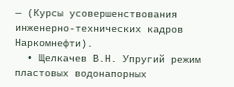— (Курсы усовершенствования инженерно-технических кадров Наркомнефти).
  • Щелкачев В.Н. Упругий режим пластовых водонапорных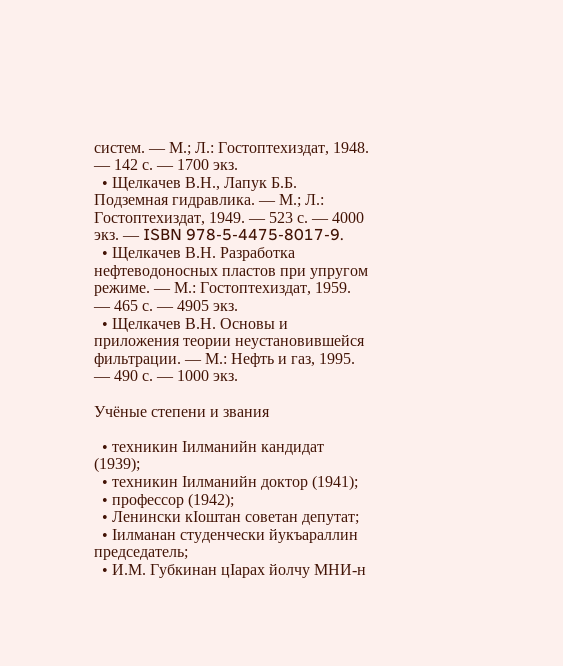систем. — М.; Л.: Гостоптехиздат, 1948. — 142 с. — 1700 экз.
  • Щелкачев В.Н., Лапук Б.Б. Подземная гидравлика. — М.; Л.: Гостоптехиздат, 1949. — 523 с. — 4000 экз. — ISBN 978-5-4475-8017-9.
  • Щелкачев В.Н. Разработка нефтеводоносных пластов при упругом режиме. — М.: Гостоптехиздат, 1959. — 465 с. — 4905 экз.
  • Щелкачев В.Н. Основы и приложения теории неустановившейся фильтрации. — М.: Нефть и газ, 1995. — 490 с. — 1000 экз.

Учёные степени и звания

  • техникин Ӏилманийн кандидат (1939);
  • техникин Ӏилманийн доктор (1941);
  • профессор (1942);
  • Ленински кӀоштан советан депутат;
  • Ӏилманан студенчески йукъараллин председатель;
  • И.М. Губкинан цӀарах йолчу МНИ-н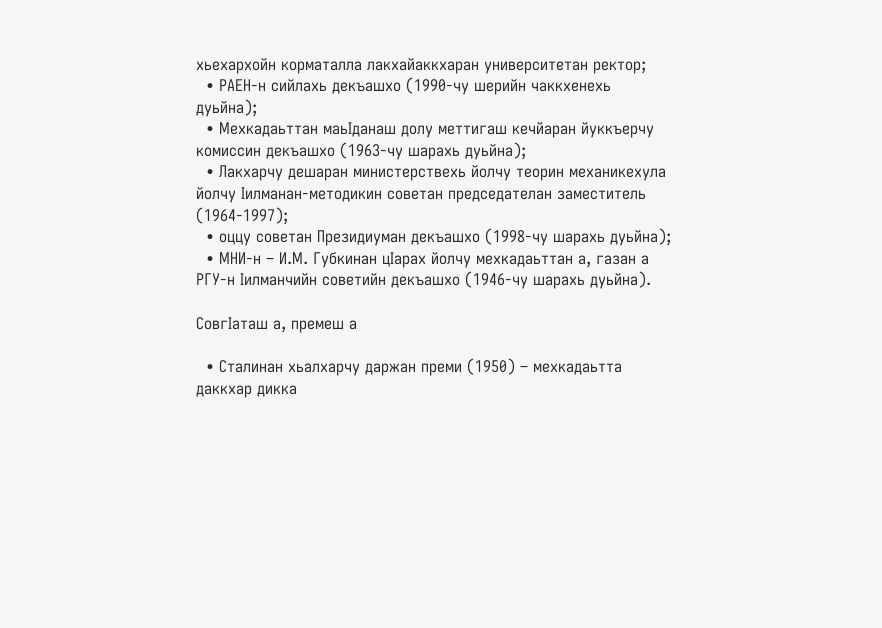хьехархойн корматалла лакхайаккхаран университетан ректор;
  • РАЕН-н сийлахь декъашхо (1990-чу шерийн чаккхенехь дуьйна);
  • Мехкадаьттан маьӀданаш долу меттигаш кечйаран йуккъерчу комиссин декъашхо (1963-чу шарахь дуьйна);
  • Лакхарчу дешаран министерствехь йолчу теорин механикехула йолчу Ӏилманан-методикин советан председателан заместитель (1964-1997);
  • оццу советан Президиуман декъашхо (1998-чу шарахь дуьйна);
  • МНИ-н – И.М. Губкинан цӀарах йолчу мехкадаьттан а, газан а РГУ-н Ӏилманчийн советийн декъашхо (1946-чу шарахь дуьйна).

СовгӀаташ а, премеш а

  • Сталинан хьалхарчу даржан преми (1950) – мехкадаьтта даккхар дикка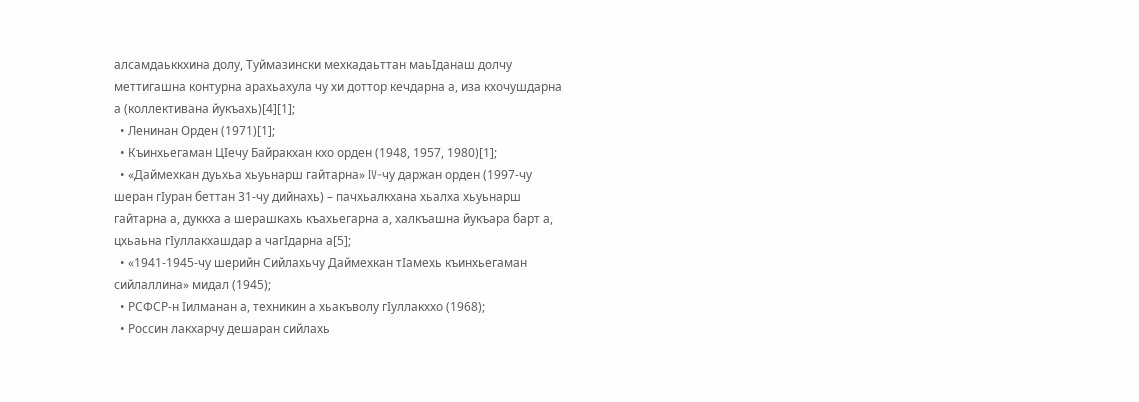алсамдаьккхина долу, Туймазински мехкадаьттан маьӀданаш долчу меттигашна контурна арахьахула чу хи доттор кечдарна а, иза кхочушдарна а (коллективана йукъахь)[4][1];
  • Ленинан Орден (1971)[1];
  • Къинхьегаман ЦӀечу Байракхан кхо орден (1948, 1957, 1980)[1];
  • «Даймехкан дуьхьа хьуьнарш гайтарна» IV-чу даржан орден (1997-чу шеран гӀуран беттан 31-чу дийнахь) – пачхьалкхана хьалха хьуьнарш гайтарна а, дуккха а шерашкахь къахьегарна а, халкъашна йукъара барт а, цхьаьна гӀуллакхашдар а чагӀдарна а[5];
  • «1941-1945-чу шерийн Сийлахьчу Даймехкан тӀамехь къинхьегаман сийлаллина» мидал (1945);
  • РСФСР-н Ӏилманан а, техникин а хьакъволу гӀуллакххо (1968);
  • Россин лакхарчу дешаран сийлахь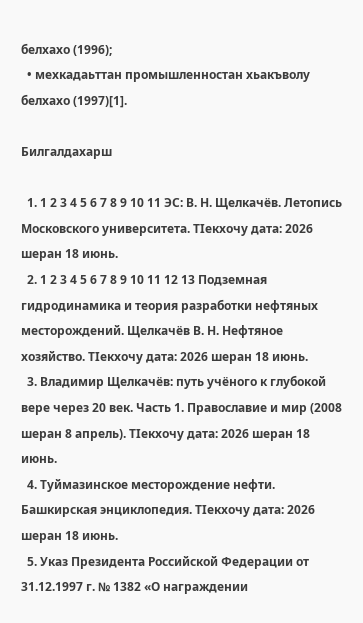белхахо (1996);
  • мехкадаьттан промышленностан хьакъволу белхахо (1997)[1].

Билгалдахарш

  1. 1 2 3 4 5 6 7 8 9 10 11 ЭС: В. Н. Щелкачёв. Летопись Московского университета. ТӀекхочу дата: 2026 шеран 18 июнь.
  2. 1 2 3 4 5 6 7 8 9 10 11 12 13 Подземная гидродинамика и теория разработки нефтяных месторождений. Щелкачёв В. Н. Нефтяное хозяйство. ТӀекхочу дата: 2026 шеран 18 июнь.
  3. Владимир Щелкачёв: путь учёного к глубокой вере через 20 век. Часть 1. Православие и мир (2008 шеран 8 апрель). ТӀекхочу дата: 2026 шеран 18 июнь.
  4. Туймазинское месторождение нефти. Башкирская энциклопедия. ТӀекхочу дата: 2026 шеран 18 июнь.
  5. Указ Президента Российской Федерации от 31.12.1997 г. № 1382 «О награждении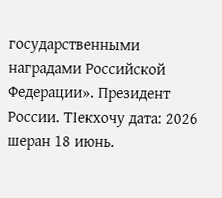государственными наградами Российской Федерации». Президент России. ТӀекхочу дата: 2026 шеран 18 июнь.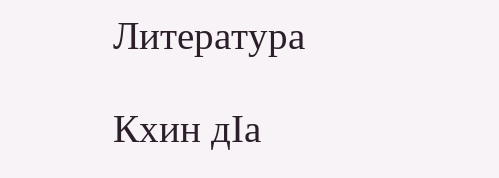Литература

Кхин дӀа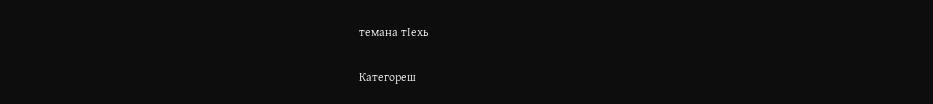темана тӀехь

Категореш